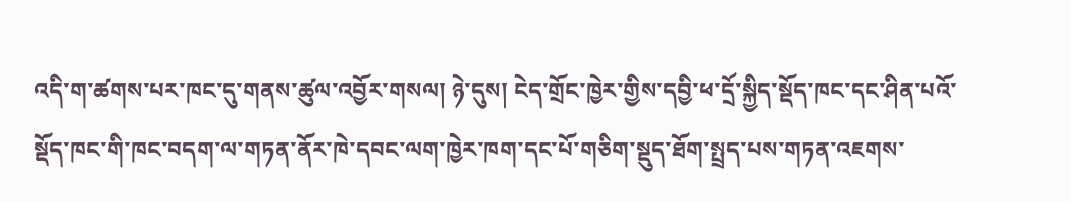འདི་ག་ཚགས་པར་ཁང་དུ་གནས་ཚུལ་འབྱོར་གསལ། ཉེ་དུས། ངེད་གྲོང་ཁྱེར་གྱིས་དབྱི་ཕ་དྲོ་སྐྱིད་སྡོད་ཁང་དང་ཤིན་པའོ་སྡོད་ཁང་གི་ཁང་བདག་ལ་གཏན་ནོར་ཁེ་དབང་ལག་ཁྱེར་ཁག་དང་པོ་གཅིག་སྡུད་ཐོག་སྤྲད་པས་གཏན་འཇགས་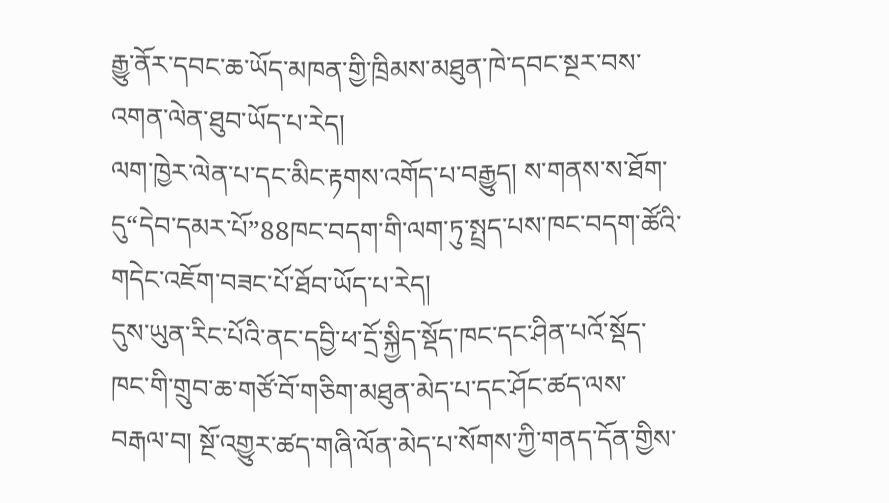རྒྱུ་ནོར་དབང་ཆ་ཡོད་མཁན་གྱི་ཁྲིམས་མཐུན་ཁེ་དབང་སྔར་བས་འགན་ལེན་ཐུབ་ཡོད་པ་རེད།
ལག་ཁྱེར་ལེན་པ་དང་མིང་རྟགས་འགོད་པ་བརྒྱུད། ས་གནས་ས་ཐོག་དུ“དེབ་དམར་པོ”88ཁང་བདག་གི་ལག་ཏུ་སྤྲད་པས་ཁང་བདག་ཚོའི་གདེང་འཇོག་བཟང་པོ་ཐོབ་ཡོད་པ་རེད།
དུས་ཡུན་རིང་པོའི་ནང་དབྱི་ཕ་དྲོ་སྐྱིད་སྡོད་ཁང་དང་ཤིན་པའོ་སྡོད་ཁང་གི་གྲུབ་ཆ་གཙོ་བོ་གཅིག་མཐུན་མེད་པ་དང་ཤོང་ཚད་ལས་བརྒལ་བ། སྔོ་འགྱུར་ཚད་གཞི་ལོན་མེད་པ་སོགས་ཀྱི་གནད་དོན་གྱིས་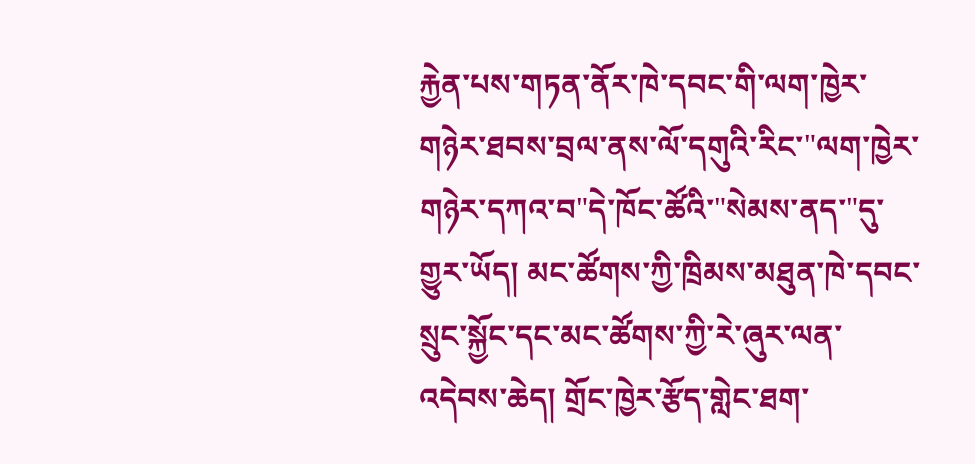རྐྱེན་པས་གཏན་ནོར་ཁེ་དབང་གི་ལག་ཁྱེར་གཉེར་ཐབས་བྲལ་ནས་ལོ་དགུའི་རིང་"ལག་ཁྱེར་གཉེར་དཀའ་བ"དེ་ཁོང་ཚོའི་"སེམས་ནད་"དུ་གྱུར་ཡོད། མང་ཚོགས་ཀྱི་ཁྲིམས་མཐུན་ཁེ་དབང་སྲུང་སྐྱོང་དང་མང་ཚོགས་ཀྱི་རེ་ཞུར་ལན་འདེབས་ཆེད། གྲོང་ཁྱེར་རྩོད་གླེང་ཐག་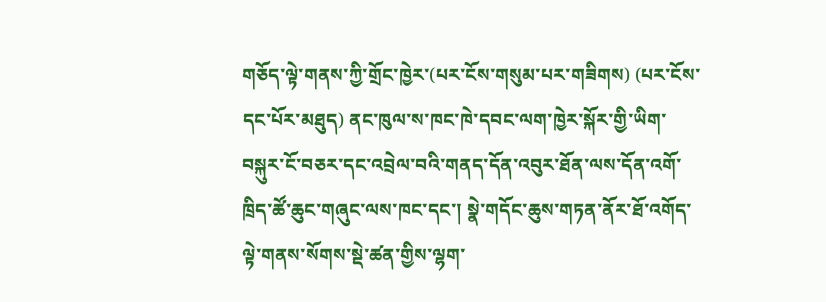གཅོད་ལྟེ་གནས་ཀྱི་གྲོང་ཁྱེར་(པར་ངོས་གསུམ་པར་གཟིགས) (པར་ངོས་དང་པོར་མཐུད) ནང་ཁུལ་ས་ཁང་ཁེ་དབང་ལག་ཁྱེར་སྐོར་གྱི་ཡིག་བསྐུར་ངོ་བཅར་དང་འབྲེལ་བའི་གནད་དོན་འབུར་ཐོན་ལས་དོན་འགོ་ཁྲིད་ཚོ་ཆུང་གཞུང་ལས་ཁང་དང་། སྣེ་གདོང་ཆུས་གཏན་ནོར་ཐོ་འགོད་ལྟེ་གནས་སོགས་སྡེ་ཚན་གྱིས་ལྷག་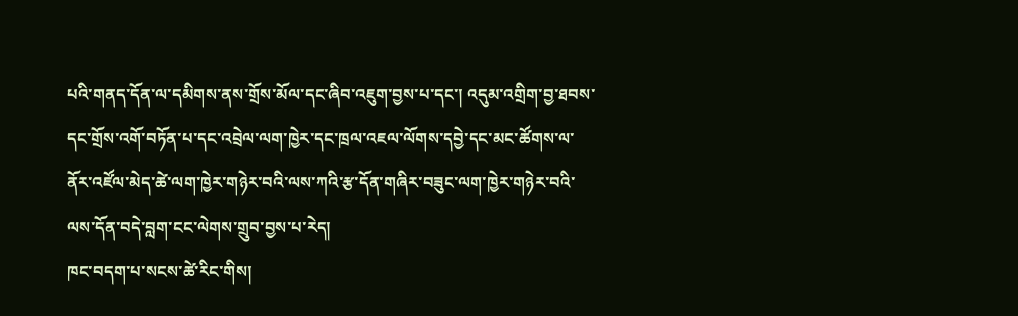པའི་གནད་དོན་ལ་དམིགས་ནས་གྲོས་མོལ་དང་ཞིབ་འཇུག་བྱས་པ་དང་། འདུམ་འགྲིག་བྱ་ཐབས་དང་གྲོས་འགོ་བཏོན་པ་དང་འབྲེལ་ལག་ཁྱེར་དང་ཁྲལ་འཇལ་ལོགས་དབྱེ་དང་མང་ཚོགས་ལ་ནོར་འཛོལ་མེད་ཚེ་ལག་ཁྱེར་གཉེར་བའི་ལས་ཀའི་རྩ་དོན་གཞིར་བཟུང་ལག་ཁྱེར་གཉེར་བའི་ལས་དོན་བདེ་བླག་ངང་ལེགས་གྲུབ་བྱས་པ་རེད།
ཁང་བདག་པ་སངས་ཚེ་རིང་གིས།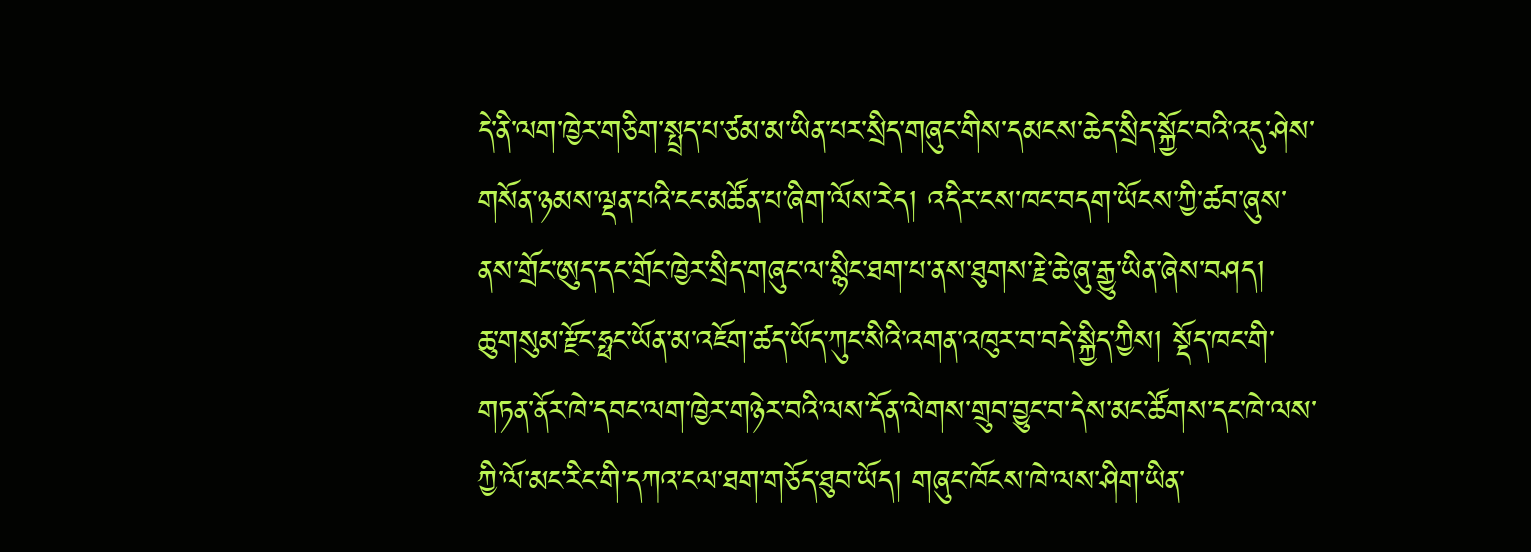དེ་ནི་ལག་ཁྱེར་གཅིག་སྤྲད་པ་ཙམ་མ་ཡིན་པར་སྲིད་གཞུང་གིས་དམངས་ཆེད་སྲིད་སྐྱོང་བའི་འདུ་ཤེས་གསོན་ཉམས་ལྡན་པའི་ངང་མཚོན་པ་ཞིག་ལོས་རེད། འདིར་ངས་ཁང་བདག་ཡོངས་ཀྱི་ཚབ་ཞུས་ནས་གྲོང་ཨུད་དང་གྲོང་ཁྱེར་སྲིད་གཞུང་ལ་སྙིང་ཐག་པ་ནས་ཐུགས་རྗེ་ཆེ་ཞུ་རྒྱུ་ཡིན་ཞེས་བཤད།
ཆུ་གསུམ་རྫོང་ཧྥང་ཡོན་མ་འཇོག་ཚད་ཡོད་ཀུང་སིའི་འགན་འཁུར་བ་བདེ་སྐྱིད་ཀྱིས། སྡོད་ཁང་གི་གཏན་ནོར་ཁེ་དབང་ལག་ཁྱེར་གཉེར་བའི་ལས་དོན་ལེགས་གྲུབ་བྱུང་བ་དེས་མང་ཚོགས་དང་ཁེ་ལས་ཀྱི་ལོ་མང་རིང་གི་དཀའ་ངལ་ཐག་གཅོད་ཐུབ་ཡོད། གཞུང་ཁོངས་ཁེ་ལས་ཤིག་ཡིན་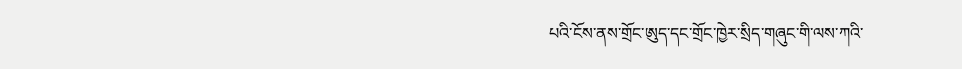པའི་ངོས་ནས་གྲོང་ཨུད་དང་གྲོང་ཁྱེར་སྲིད་གཞུང་གི་ལས་ཀའི་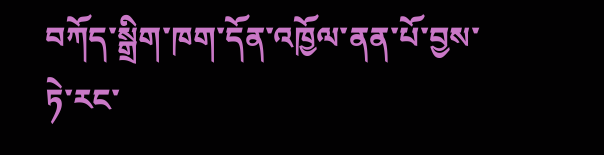བཀོད་སྒྲིག་ཁག་དོན་འཁྱོལ་ནན་པོ་བྱས་ཏེ་རང་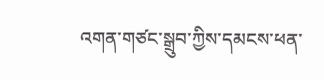འགན་གཙང་སྒྲུབ་ཀྱིས་དམངས་ཕན་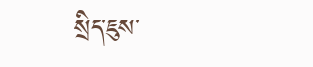སྲིད་ཇུས་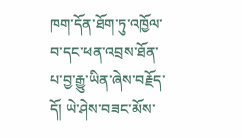ཁག་དོན་ཐོག་ཏུ་འཁྱོལ་བ་དང་ཕན་འབྲས་ཐོན་པ་བྱ་རྒྱུ་ཡིན་ཞེས་བརྗོད་དོ། ཡེ་ཤེས་བཟང་མོས་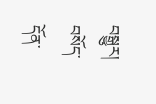བསྒྱུར། བསོད་དོན་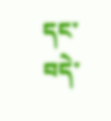དང་བདེ་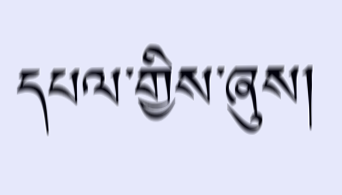དཔལ་གྱིས་ཞུས།